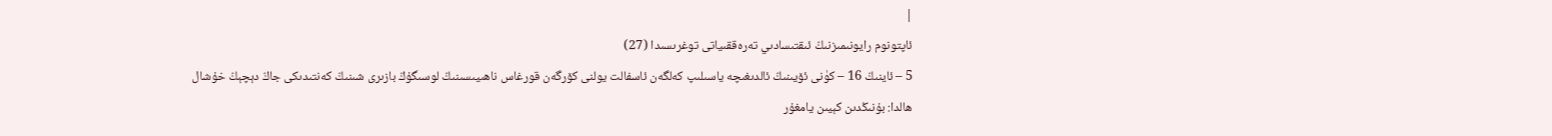|
ئاپتونوم رايونىمىزنىڭ ئىقتىسادىي تەرەققىياتى توغرىسىدا (27)
5 – ئاينىڭ 16 – كۈنى ئۆيىنىڭ ئالدىغىچە ياسىلىپ كەلگەن ئاسفالت يولنى كۆرگەن قورغاس ناھىيىسىنىڭ لوسىگۇڭ بازىرى شىنىڭ كەنتىدىكى جاڭ دېچېڭ خۇشال ھالدا: بۇنىڭدىن كېيىن يامغۇر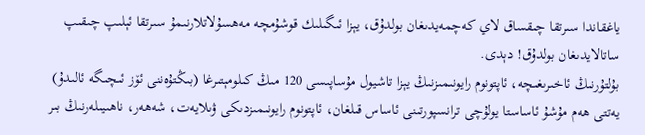ياغقاندا سىرتقا چىقساق لاي كەچمەيدىغان بولدۇق، يېزا ئىگىلىك قوشۇمچە مەھسۇلاتلارنىمۇ سىرتقا ئېلىپ چىقىپ ساتالايدىغان بولدۇق! دېدى.
بۇلتۇرنىڭ ئاخىرىغىچە، ئاپتونوم رايونىمىزنىڭ يېزا تاشيول مۇساپىسى 120 مىڭ كىلومېتىرغا (بىڭتۇەننى ئۆز ئىچىگە ئالىدۇ) يەتتى ھەم مۇشۇ ئاساستا يولۇچى ترانسپورتىنى ئاساس قىلغان، ئاپتونوم رايونىمىزدىكى ۋىلايەت، شەھەر، ناھىيىلەرنىڭ بىر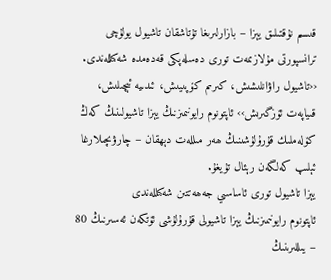قىسىم نۇقتىلىق يېزا – بازارلىرىغا تۇتاشقان تاشيول يولۇچى ترانسپورتى مۇلازىمەت تورى دەسلەپكى قەدەمدە شەكىللەندى. ‹‹تاشيول راۋانلىشىش، كىرىم كۆپىيىش، ئىدىيە ئېچىلىش، قىياپەت ئۆزگىرىش›› ئاپتونوم رايونىمىزنىڭ يېزا تاشيولىنىڭ كەڭ كۆلەملىك قۇرۇلۇشىنىڭ ھەر مىللەت دېھقان – چارۋىچىلارغا ئېلىپ كەلگەن رېئال تۇيغۇ.
يېزا تاشيول تورى ئاساسىي جەھەتتىن شەكىللەندى
ئاپتونوم رايونىمىزنىڭ يېزا تاشيولى قۇرۇلۇشى ئۆتكەن ئەسىرنىڭ 80 – يىللىرىنىڭ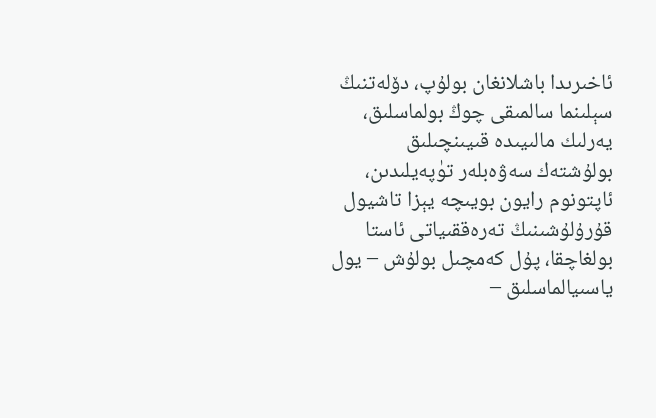ئاخىرىدا باشلانغان بولۇپ، دۆلەتنىڭ سېلىنما سالمىقى چوڭ بولماسلىق، يەرلىك مالىيىدە قىيىنچىلىق بولۇشتەك سەۋەبلەر تۈپەيلىدىن، ئاپتونوم رايون بويىچە يېزا تاشيول قۇرۇلۇشىنىڭ تەرەققىياتى ئاستا بولغاچقا، پۇل كەمچىل بولۇش – يول ياسىيالماسلىق –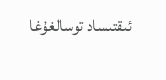ئىقتىساد توسالغۇغا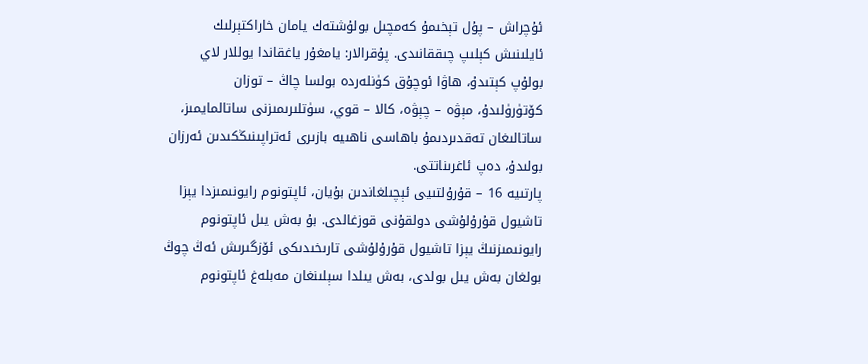ئۇچراش – پۇل تېخىمۇ كەمچىل بولۇشتەك يامان خاراكتېرلىك ئايلىنىش كېلىپ چىققانىدى. پۇقرالار: يامغۇر ياغقاندا يوللار لاي بولۇپ كېتىدۇ، ھاۋا ئوچۇق كۈنلەردە بولسا چاڭ – توزان كۆتۈرۈلىدۇ، مېۋە – چېۋە، كالا – قوي، سۈتلىرىمىزنى ساتالمايمىز، ساتالىغان تەقدىردىمۇ باھاسى ناھىيە بازىرى ئەتراپىنىڭكىدىن ئەرزان بولىدۇ، دەپ ئاغرىناتتى.
پارتىيە 16 – قۇرۇلتىيى ئېچىلغاندىن بۇيان، ئاپتونوم رايونىمىزدا يېزا تاشيول قۇرۇلۇشى دولقۇنى قوزغالدى. بۇ بەش يىل ئاپتونوم رايونىمىزنىڭ يېزا تاشيول قۇرۇلۇشى تارىخىدىكى ئۆزگىرىش ئەڭ چوڭ بولغان بەش يىل بولدى، بەش يىلدا سېلىنغان مەبلەغ ئاپتونوم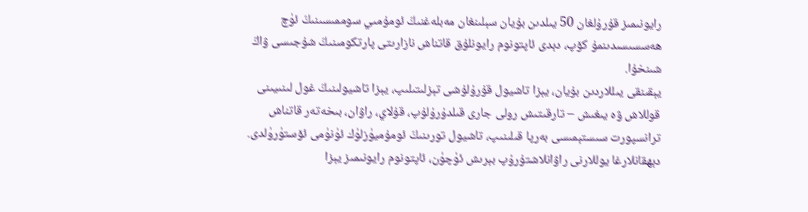رايونىمىز قۇرۇلغان 50 يىلدىن بۇيان سېلىنغان مەبلەغنىڭ ئومۇمىي سوممىسىنىڭ ئۈچ ھەسسىسىدىنمۇ كۆپ، دېدى ئاپتونوم رايونلۇق قاتناش نازارىتى پارتكومىنىڭ شۇجىسى ۋاڭ شىنخۇا.
يېقىنقى يىللاردىن بۇيان، يېزا تاشيول قۇرۇلۇشى تېزلىتىلىپ، يېزا تاشيولىنىڭ غول لىنىيىنى قوللاش ۋە يىغىش – تارقىتىش رولى جارى قىلدۇرۇلۇپ، قۇلاي، راۋان، بىخەتەر قاتناش ترانسپورت سىستېمىسى بەرپا قىلىنىپ، تاشيول تورىنىڭ ئومۇميۈزلۈك ئۈنۈمى ئۆستۈرۈلدى.
دېھقانلارغا يوللارنى راۋانلاشتۇرۇپ بېرىش ئۈچۈن، ئاپتونوم رايونىمىز يېزا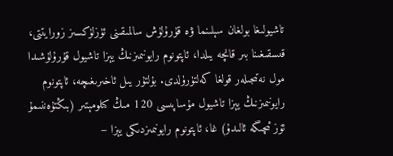تاشيولىغا بولغان سېلىنما ۋە قۇرۇلۇش سالمىقىنى ئۈزلۈكسىز زورايتتى، قىسقىغىنا بىر قانچە يىلدا، ئاپتونوم رايونىمىزنىڭ يېزا تاشيول قۇرۇلۇشىدا مول نەتىجىلەر قولغا كەلتۈرۈلدى. بۇلتۇر يىل ئاخىرىغىچە، ئاپتونوم رايونىمىزنىڭ يېزا تاشيول مۇساپىسى 120 مىڭ كىلومېتىر (بىڭتۇەننىمۇ ئۆز ئىچىگە ئالىدۇ) غا، ئاپتونوم رايونىمىزدىكى يېزا –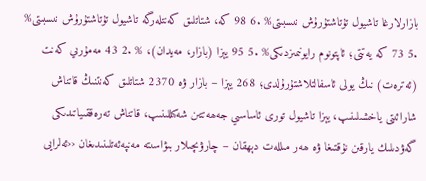بازارلارغا تاشيول تۇتاشتۇرۇش نىسبىتى% .6 98 كە، شتاتلىق كەنتلەرگە تاشيول تۇتاشتۇرۇش نىسبىتى% .5 73 كە يەتتى؛ ئاپتونوم رايونىمىزدىكى% .5 95 يېزا (بازار، مەيدان)، % .2 43 مەمۇرىي كەنت (ئەترەت) نىڭ يولى ئاسفالتلاشتۇرۇلدى؛ 268 يېزا – بازار ۋە 2370 شتاتلىق كەنتنىڭ قاتناش شارائىتى ياخشىلىنىپ، يېزا تاشيول تورى ئاساسىي جەھەتتىن شەكىللىنىپ، قاتناش تەرەققىياتىدىكى گەۋدىلىك يارقىن نۇقتىغا ۋە ھەر مىللەت دېھقان – چارۋىچىلار بىۋاسىتە مەنپەئەتلىنىدىغان ‹‹ئەلرايى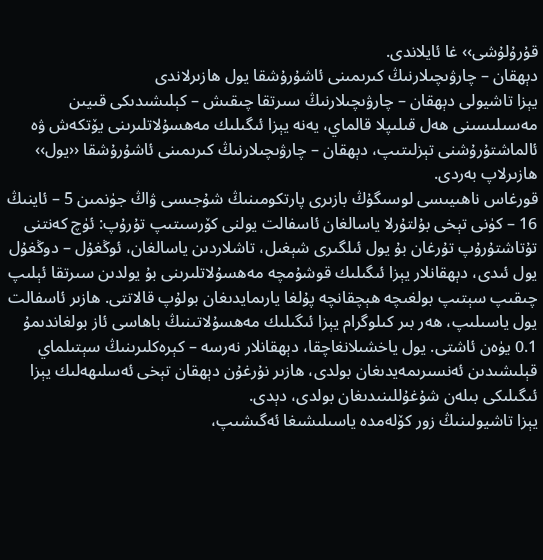قۇرۇلۇشى›› غا ئايلاندى.
دېھقان – چارۋىچىلارنىڭ كىرىمىنى ئاشۇرۇشقا يول ھازىرلاندى
يېزا تاشيولى دېھقان – چارۋىچىلارنىڭ سىرتقا چىقىش – كېلىشىدىكى قىيىن مەسىلىسىنى ھەل قىلىپلا قالماي، يەنە يېزا ئىگىلىك مەھسۇلاتلىرىنى يۆتكەش ۋە ئالماشتۇرۇشنى تېزلىتىپ، دېھقان – چارۋىچىلارنىڭ كىرىمىنى ئاشۇرۇشقا ‹‹يول›› ھازىرلاپ بەردى.
قورغاس ناھىيىسى لوسىگۇڭ بازىرى پارتكومىنىڭ شۇجىسى ۋاڭ جۈنمىن 5 – ئاينىڭ 16 – كۈنى تېخى بۇلتۇرلا ياسالغان ئاسفالت يولنى كۆرسىتىپ تۇرۇپ: ئۈچ كەنتنى تۇتاشتۇرۇپ تۇرغان بۇ يول ئىلگىرى شېغىل، تاشلاردىن ياسالغان، ئوڭغۇل – دوڭغۇل يول ئىدى، دېھقانلار يېزا ئىگىلىك قوشۇمچە مەھسۇلاتلىرىنى بۇ يولدىن سىرتقا ئېلىپ چىقىپ سېتىپ بولغىچە ھېچقانچە پۇلغا يارىمايدىغان بولۇپ قالاتتى. ھازىر ئاسفالت يول ياسىلىپ، ھەر بىر كىلوگرام يېزا ئىگىلىك مەھسۇلاتىنىڭ باھاسى ئاز بولغاندىمۇ 0.1 يۈەن ئاشتى. يول ياخشىلانغاچقا، دېھقانلار نەرسە – كېرەكلىرىنىڭ سېتىلماي قېلىشىدىن ئەنسىرىمەيدىغان بولدى، ھازىر نۇرغۇن دېھقان تېخى ئەسلىھەلىك يېزا ئىگىلىكى بىلەن شۇغۇللىنىدىغان بولدى، دېدى.
يېزا تاشيولىنىڭ زور كۆلەمدە ياسىلىشىغا ئەگىشىپ،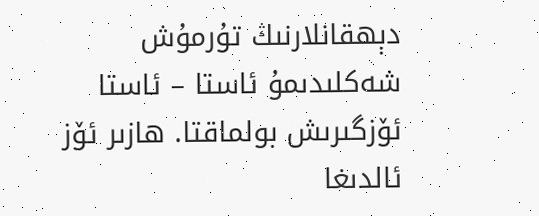دېھقانلارنىڭ تۇرمۇش شەكلىدىمۇ ئاستا – ئاستا ئۆزگىرىش بولماقتا. ھازىر ئۆز ئالدىغا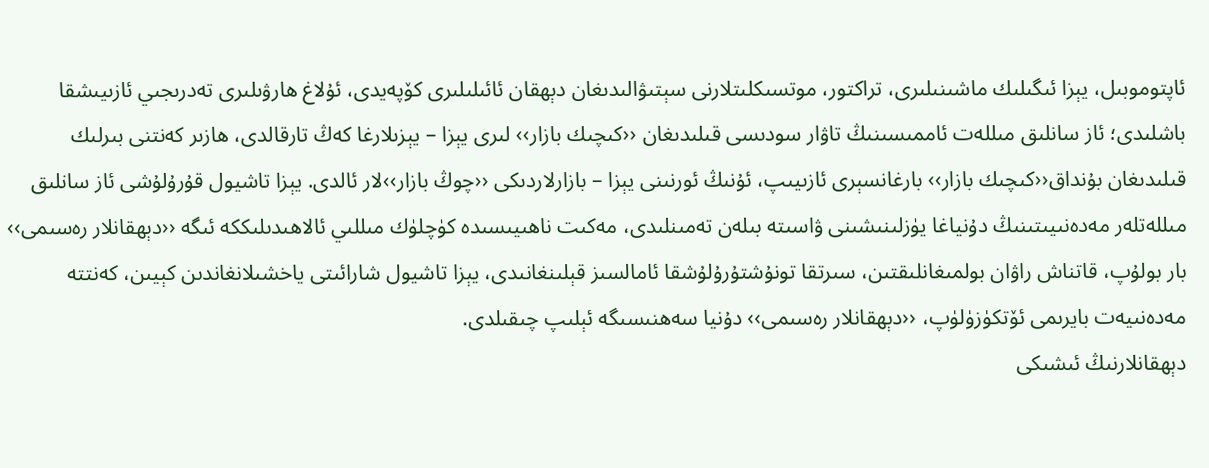ئاپتوموبىل، يېزا ئىگىلىك ماشىنىلىرى، تراكتور، موتسىكلىتلارنى سېتىۋالىدىغان دېھقان ئائىلىلىرى كۆپەيدى، ئۇلاغ ھارۋىلىرى تەدرىجىي ئازىيىشقا باشلىدى؛ ئاز سانلىق مىللەت ئاممىسىنىڭ تاۋار سودىسى قىلىدىغان ‹‹كىچىك بازار›› لىرى يېزا – يېزىلارغا كەڭ تارقالدى، ھازىر كەنتنى بىرلىك قىلىدىغان بۇنداق‹‹كىچىك بازار›› بارغانسېرى ئازىيىپ، ئۇنىڭ ئورنىنى يېزا – بازارلاردىكى ‹‹چوڭ بازار››لار ئالدى. يېزا تاشيول قۇرۇلۇشى ئاز سانلىق مىللەتلەر مەدەنىيىتىنىڭ دۇنياغا يۈزلىنىشىنى ۋاسىتە بىلەن تەمىنلىدى، مەكىت ناھىيىسىدە كۈچلۈك مىللىي ئالاھىدىلىككە ئىگە ‹‹دېھقانلار رەسىمى›› بار بولۇپ، قاتناش راۋان بولمىغانلىقتىن، سىرتقا تونۇشتۇرۇلۇشقا ئامالسىز قېلىنغانىدى، يېزا تاشيول شارائىتى ياخشىلانغاندىن كېيىن، كەنتتە مەدەنىيەت بايرىمى ئۆتكۈزۈلۈپ، ‹‹دېھقانلار رەسىمى›› دۇنيا سەھنىسىگە ئېلىپ چىقىلدى.
دېھقانلارنىڭ ئىشىكى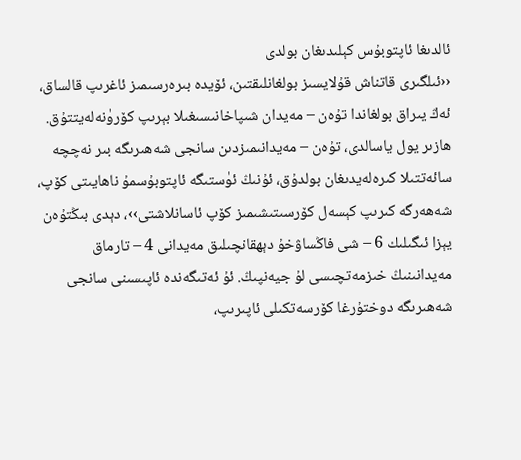ئالدىغا ئاپتوبۇس كېلىدىغان بولدى
‹‹ئىلگىرى قاتناش قۇلايسىز بولغانلىقتىن، ئۆيدە بىرەرسىمىز ئاغرىپ قالساق، ئەڭ يىراق بولغاندا تۇەن – مەيدان شىپاخانىسىغىلا بېرىپ كۆرۈنەلەيتتۇق. ھازىر يول ياسالدى، تۇەن – مەيدانىمىزدىن سانجى شەھىرىگە بىر نەچچە سائەتتىلا كىرەلەيدىغان بولدۇق، ئۇنىڭ ئۈستىگە ئاپتوبۇسمۇ ناھايىتى كۆپ، شەھەرگە كىرىپ كېسەل كۆرسىتىشىمىز كۆپ ئاسانلاشتى››، دېدى بىڭتۇەن يېزا ئىگىلىك 6 – شى فاڭساۋخۇ دېھقانچىلىق مەيدانى 4 – تارماق مەيدانىنىڭ خىزمەتچىسى لۇ جيەنپىڭ. ئۇ ئەتىگەندە ئاپىسىنى سانجى شەھىرىگە دوختۇرغا كۆرسەتكىلى ئاپىرىپ،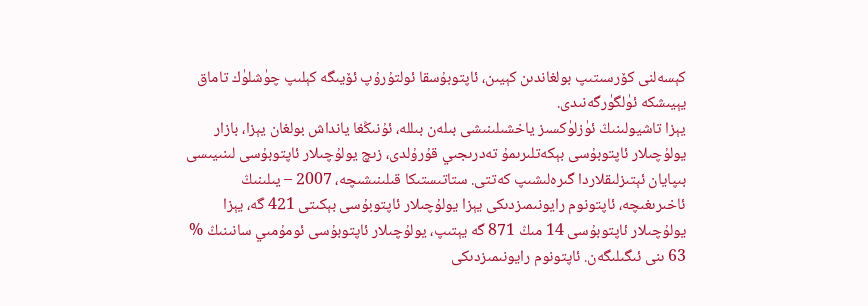كېسەلنى كۆرسىتىپ بولغاندىن كېيىن، ئاپتوبۇسقا ئولتۇرۇپ ئۆيىگە كېلىپ چۈشلۈك تاماق يېيىشكە ئۈلگۈرگەنىدى.
يېزا تاشيولىنىڭ ئۈزلۈكسىز ياخشىلىنىشى بىلەن بىللە، ئۇنىڭغا يانداش بولغان يېزا، بازار يولۇچىلار ئاپتوبۇسى بېكەتلىرىمۇ تەدرىجىي قۇرۇلدى، زىچ يولۇچىلار ئاپتوبۇسى لىنىيىسى بىپايان ئېتىزلىقلاردا گىرەلىشىپ كەتتى. ستاتىستىكا قىلىنىشىچە، 2007 – يىلىنىڭ ئاخىرىغىچە، ئاپتونوم رايونىمىزدىكى يېزا يولۇچىلار ئاپتوبۇسى بېكىتى 421 گە، يېزا يولۇچىلار ئاپتوبۇسى 14 مىڭ 871 گە يېتىپ، يولۇچىلار ئاپتوبۇسى ئومۇمىي سانىنىڭ % 63 ىنى ئىگىلىگەن. ئاپتونوم رايونىمىزدىكى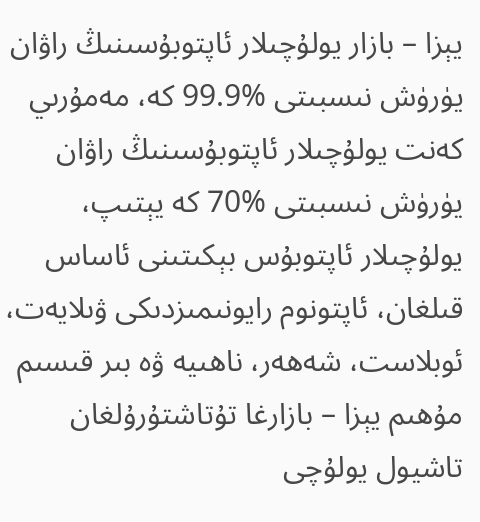يېزا – بازار يولۇچىلار ئاپتوبۇسىنىڭ راۋان يۈرۈش نىسبىتى %99.9 كە، مەمۇرىي كەنت يولۇچىلار ئاپتوبۇسىنىڭ راۋان يۈرۈش نىسبىتى %70 كە يېتىپ، يولۇچىلار ئاپتوبۇس بېكىتىنى ئاساس قىلغان، ئاپتونوم رايونىمىزدىكى ۋىلايەت، ئوبلاست، شەھەر، ناھىيە ۋە بىر قىسىم مۇھىم يېزا – بازارغا تۇتاشتۇرۇلغان تاشيول يولۇچى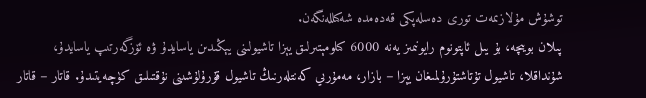توشۇش مۇلازىمەت تورى دەسلەپكى قەدەمدە شەكىللەنگەن.
پىلان بويىچە، بۇ يىل ئاپتونوم رايونىمىز يەنە 6000 كىلومېتىرلىق يېزا تاشيولىنى يېڭىدىن ياسايدۇ ۋە ئۆزگەرتىپ ياسايدۇ، شۇنداقلا، تاشيول تۇتاشتۇرۇلمىغان يېزا – بازار، مەمۇرىي كەنتلەرنىڭ تاشيول قۇرۇلۇشىنى نۇقتىلىق كۈچەيتىدۇ. قاتار – قاتار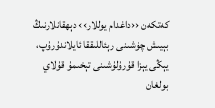كەتكەن ‹‹داغدام يوللار›› دېھقانلارنىڭ بېيىش چۈشىنى رېئاللىققا ئايلاندۇرۇپ، يېڭى يېزا قۇرۇلۇشىنى تېخىمۇ قۇلاي بولغان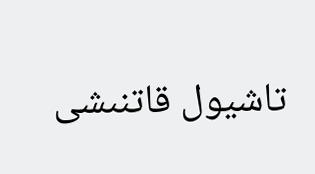تاشيول قاتنىشى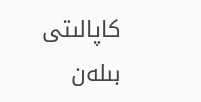كاپالىتى بىلەن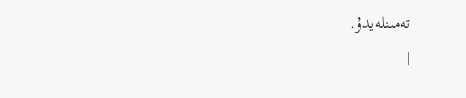تەمىنلەيدۇ.
|